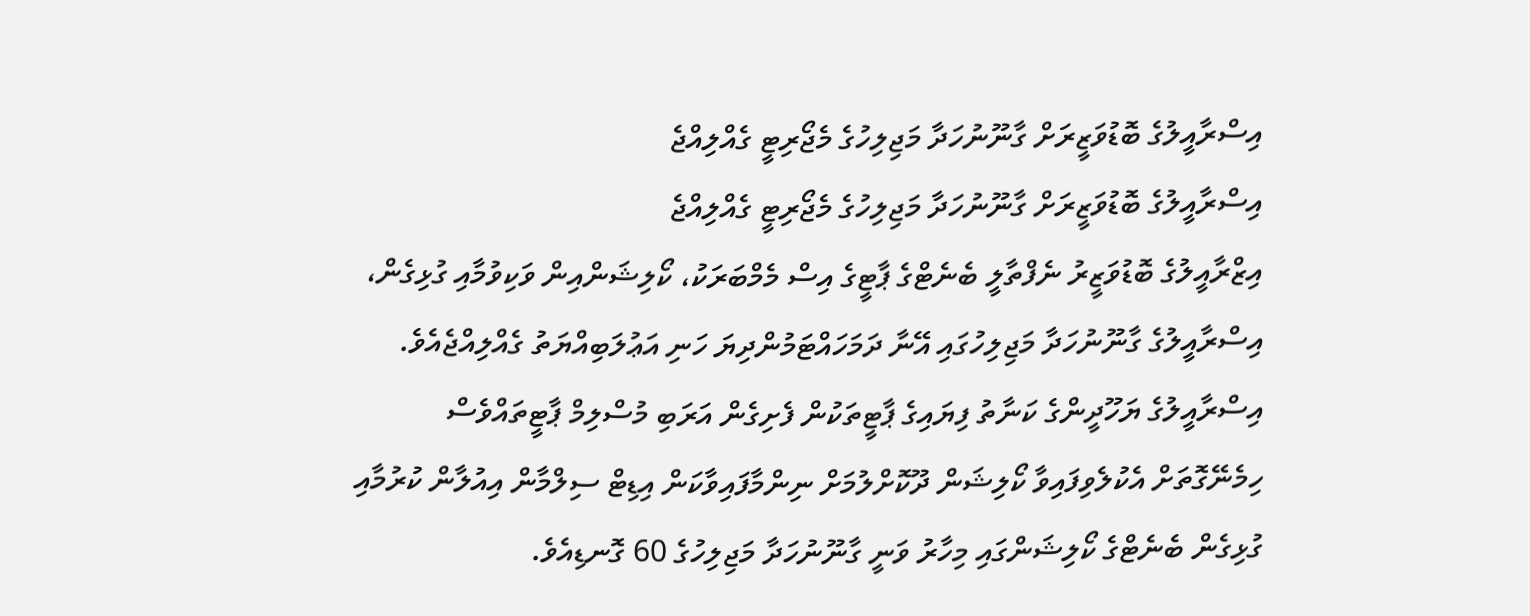އިސްރާއީލުގެ ބޮޑުވަޒީރަށް ގާނޫނުހަދާ މަޖިލިހުގެ މެޖޯރިޓީ ގެއްލިއްޖެ
އިސްރާއީލުގެ ބޮޑުވަޒީރަށް ގާނޫނުހަދާ މަޖިލިހުގެ މެޖޯރިޓީ ގެއްލިއްޖެ
އިޒްރާއީލުގެ ބޮޑުވަޒީރު ނެފްތާލީ ބެނެޓްގެ ޕާޓީގެ އިސް މެމްބަރަކު، ކޯލިޝަންއިން ވަކިވުމާއި ގުޅިގެން، އިސްރާއީލުގެ ގާނޫނުހަދާ މަޖިލިހުގައި އޭނާ ދަމަހައްޓަމުންދިޔަ ހަނި އަޢުލަބިއްޔަތު ގެއްލިއްޖެއެވެ.
އިސްރާއީލުގެ ޔަހޫދީންގެ ކަނާތު ފިޔައިގެ ޕާޓީތަކުން ފެށިގެން އަރަބި މުސްލިމް ޕާޓީތައްވެސް ހިމެނޭގޮތަށް އެކުލެވިފައިވާ ކޯލިޝަން ދޫކޮށްލުމަށް ނިންމާފައިވާކަން އިޑިޓް ސިލްމާން އިއުލާން ކުރުމާއި ގުޅިގެން ބެނެޓްގެ ކޯލިޝަންގައި މިހާރު ވަނީ ގާނޫނުހަދާ މަޖިލިހުގެ 60 ގޮނޑިއެވެ.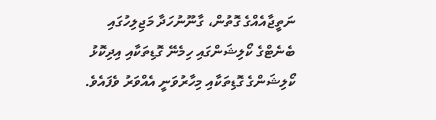ނަތީޖާއެއްގެ ގޮތުން، ގާނޫނުހަދާ މަޖިލިހުގައި ބެނެޓްގެ ކޯލިޝަންގައި ހިމެނޭ ގޮޑިތަކާއި އިދިކޮޅު ކޯލިޝަންގެ ގޮޑިތަކާއި މިހާރުވަނީ އެއްވަރު ވެފައެވެ.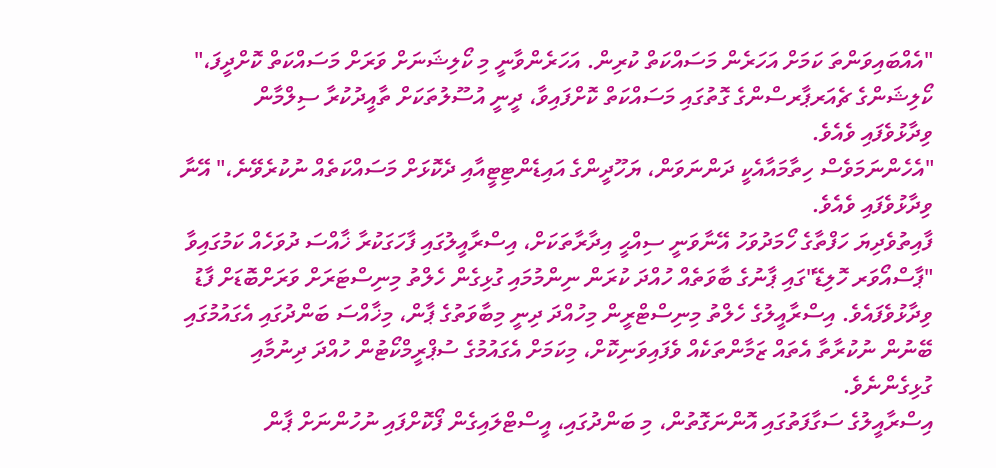"އެއްބައިވަންތަ ކަމަށް އަހަރެން މަސައްކަތް ކުރިން. އަހަރެންވާނީ މި ކޯލިޝަނަށް ވަރަށް މަސައްކަތް ކޮށްދީފަ،" ކޯލިޝަންގެ ޗެއަރޕާރސްންގެ ގޮތުގައި މަސައްކަތް ކޮށްފައިވާ، ދީނީ އުސޫލުތަކަށް ތާއީދުކުރާ ސިލްމާން ވިދާޅުވެފައި ވެއެވެ.
"އެހެންނަމަވެސް ހިތާމައާއެކީ ދަންނަވަން، ޔަހޫދީންގެ އައިޑެންޓިޓީއާއި ދެކޮޅަށް މަސައްކަތެއް ނުކުރެވޭނެ،" އޭނާ ވިދާޅުވެފައި ވެއެވެ.
ފާއިތުވެދިޔަ ހަފްތާގެ ހޯމަދުވަހު އޭނާވަނީ ސިއްޙީ އިދާރާތަކަށް، އިސްރާއީލުގައި ފާހަގަކުރާ ޚާއްސަ ދުވަހެއް ކަމުގައިވާ "ޕާސްއޯވަރ ހޮލިޑޭ"ގައި ޕާނުގެ ބާވަތެއް ހުއްދަ ކުރަން ނިންމުމައި ގުޅިގެން ހެލްތު މިނިސްޓަރަށް ވަރަށްބޮޑަށް ފާޑު ވިދާޅުވެފައެވެ. އިސްރާއީލުގެ ހެލްތު މިނިސްޓްރީން މިހުއްދަ ދިނީ މިބާވަތުގެ ޕާން، މިޚާއްސަ ބަންދުގައި އެގައުމުގައި ބޭނުން ނުކުރާތާ އެތައް ޒަމާންތަކެއް ވެފައިވަނިކޮށް، މިކަމަށް އެގައުމުގެ ސުޕްރީމްކޯޓުން ހުއްދަ ދިނުމާއި ގުޅިގެންނެވެ.
އިސްރާއީލުގެ ސަގާފަތުގައި އޮންނަގޮތުން، މި ބަންދުގައި، އީސްޓްލައިގެން ފޯކޮށްފައި ނުހުންނަށް ޕާން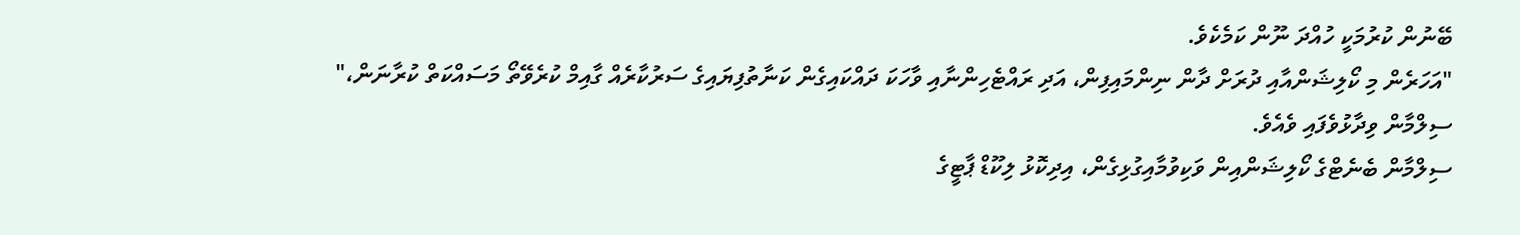ބޭނުން ކުރުމަކީ ހުއްދަ ނޫން ކަމެކެވެ.
"އަހަރެން މި ކޯލިޝަންއާއި ދުރަށް ދާން ނިންމައިފިން، އަދި ރައްޓެހިންނާއި ވާހަކަ ދައްކައިގެން ކަނާތުފިޔައިގެ ސަރުކާރެއް ގާއިމް ކުރެވޭތޯ މަސައްކަތް ކުރާނަން،" ސިލްމާން ވިދާޅުވެފައި ވެއެވެ.
ސިލްމާން ބެނެޓްގެ ކޯލިޝަންއިން ވަކިވުމާއިގުޅިގެން، އިދިކޮޅު ލިކޫޑް ޕާޓީގެ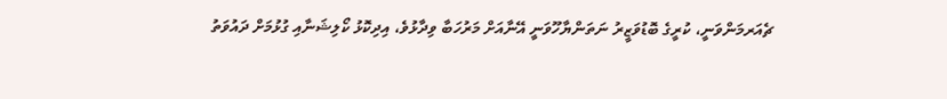ޗެއަރމަންވަނީ، ކުރީގެ ބޮޑުވަޒީރު ނަތަންޔާހޫވަނީ އޭނާއަށް މަރުހަބާ ވިދާޅުވެ، އިދިކޮޅު ކޯލިޝަނާއި ގުޅުމަށް ދައުވަތު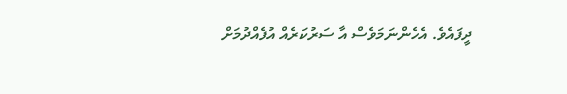ދީފައެވެ. އެހެންނަމަވެސް އާ ސަރުކަރެއް އުފެއްދުމަށް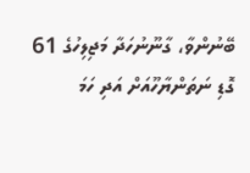ބޭނުންވާ، ގާނޫނުހަދާ މަޖިލިހުގެ 61 ގޮޑި ނަތަންޔާހޫއަށް އަދި ހަމަ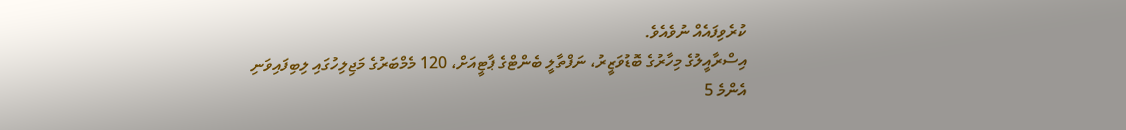ކުރެވިފައެއް ނުވެއެވެ.
އިސްރާއީލުގެ މިހާރުގެ ބޮޑުވަޒީރު، ނަފްތާލީ ބެންޓްގެ ޕާޓީއަށް، 120 މެމްބަރުގެ މަޖިލިހުގައި ލިބިފައިވަނި އެންމެ 5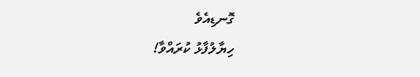ގޮނޑިއެވެ
ހިޔާލުފާޅު ކުރައްވާ!